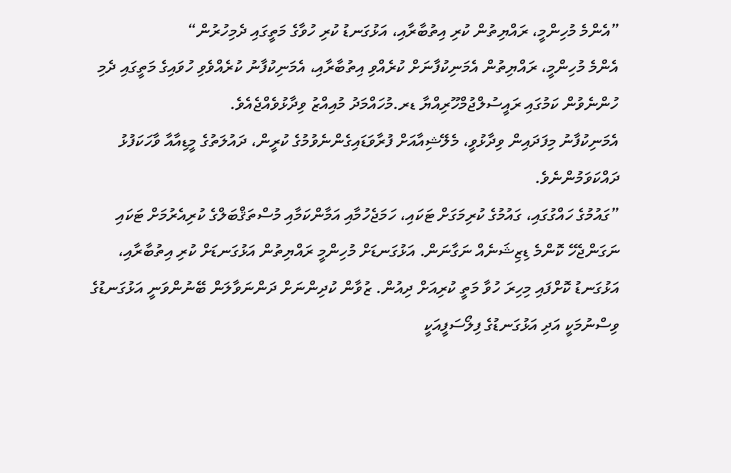”އެންމެ މުހިންމީ، ރައްޔިތުން ކުރި އިތުބާރާއި، އަޅުގަނޑު ކުރި ހުވާގެ މަތީގައި ދެމިހުރުން“
އެންމެ މުހިންމީ، ރައްޔިތުން އެމަނިކުފާނަށް ކުރެއްވި އިތުބާރާއި، އެމަނިކުފާނު ކުރެއްވެވި ހުވައިގެ މަތީގައި ދެމި ހުންނެވުން ކަމުގައި ރައީސުލްޖުމްހޫރިއްޔާ ޑރ.މުހައްމަދު މުއިއްޒު ވިދާޅުވެއްޖެއެވެ.
އެމަނިކުފާނު މިފަދައިން ވިދާޅުވީ، މެލޭޝިއާއަށް ފުރާވަޑައިގެންނެވުމުގެ ކުރީން، ދައުލަތުގެ މީޑިއާއާ ވާހަކަފުޅު ދައްކަވަމުންނެވެ.
”ގައުމުގެ ހައްގުގައި، ގައުމުގެ ކުރިމަގަށް ޓަކައި، ހަމަޖެހުމާއި އަމާންކަމާއި މުސްތަޤްބަލްގެ ކުރިއެރުމަށް ޓަކައި ނަގަންޖެހޭ ކޮންމެ ޑިޒިޝަނެއް ނަގާނަން. އަޅުގަނޑަށް މުހިންމީ ރައްޔިތުން އަޅުގަނޑަށް ކުރި އިތުބާރާއި، އަޅުގަނޑު ކޮށްފައި މިހިރަ ހުވާ މަތީ ކުރިއަށް ދިއުން. ޒުވާން ކުދިންނަށް ދަންނަވާލަން ބޭނުންވަނީ އަޅުގަނޑުގެ ވިސްނުމަކީ އަދި އަޅުގަނޑުގެ ފިލޯސަފީއަކީ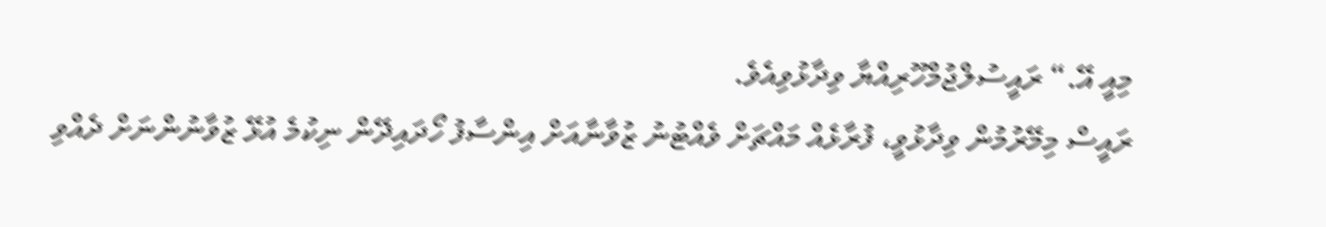މިއީ އޭ.“ ރައީސުލްޖުމްހޫރިއްޔާ ވިދާޅުވިއެވެ.
ރައީސް މިމޭރުމުން ވިދާޅުވީ، ފުރާޅެއް މައްޗަށް ވެއްޓުނު ޒުވާނާއަށް އިންސާފު ހޯދައިދޭން ނިކުމެ އުޅޭ ޒުވާނުންނަށް ދެއްވި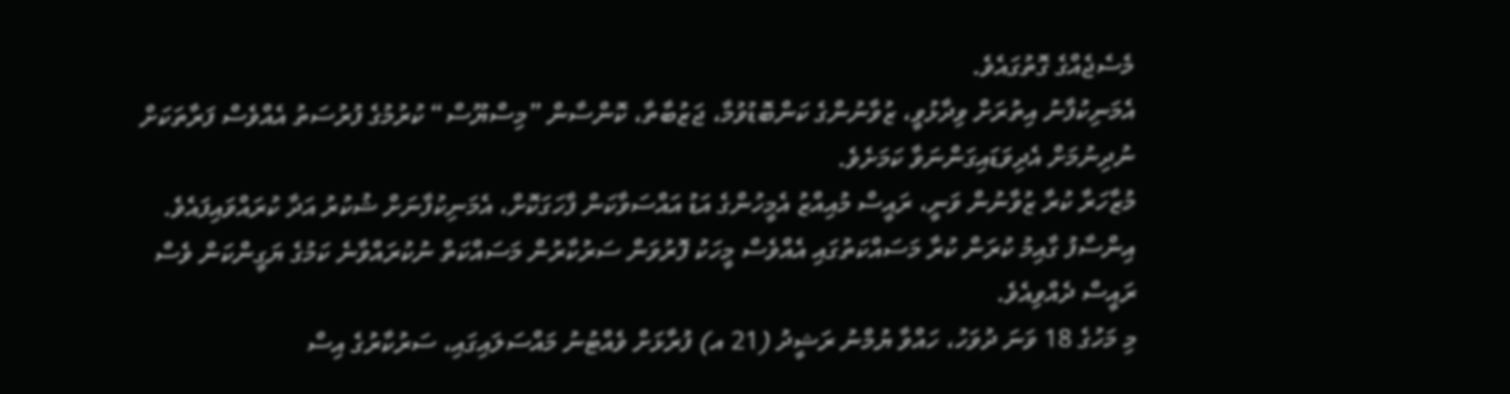މެސެޖެއްގެ ގޮތުގައެވެ.
އެމަނިކުފާނު އިތުރަށް ވިދާޅުވީ، ޒުވާނުންގެ ކަންބޮޑުވުމާ، ޖަޒުބާތާ، ކޮންސާން ”މިސްޔޫސް“ ކުރުމުގެ ފުރުސަތު އެއްވެސް ފަރާތަކަށް ނުދިނުމަށް އެދިވަޑައިގަންނަވާ ކަމަށެވެ.
މުޒާހަރާ ކުރާ ޒުވާނުން ވަނީ، ރައީސް މުއިއްޒު އެމީހުންގެ އަޑު އައްސަވާކަން ފާހަގަކޮށް، އެމަނިކުފާނަށް ޝުކުރު އަދާ ކުރައްވައިފައެވެ.
އިންސާފު ގާއިމު ކުރަން ކުރާ މަސައްކަތުގައި އެއްވެސް މީހަކު ފޮރުވަން ސަރުކާރުން މަސައްކަތް ނުކުރައްވާނެ ކަމުގެ ޔަގީންކަން ވެސް ރައީސް ދެއްވިއެވެ.
މި މަހުގެ 18 ވަނަ ދުވަހު، ހައްވާ ޔުމްނު ރަޝީދު (21 އ) ފުރާޅަށް ވެއްޓުނު މައްސަލައިގައި، ސަރުކާރުގެ އިސް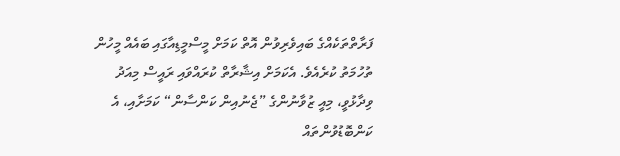ފަރާތްތަކެއްގެ ބައިވެރިވުން އޮތް ކަމަށް މީސްމީޑިއާގައި ބައެއް މީހުން ތުހުމަތު ކުރެއެވެ. އެކަމަށް އިޝާރާތް ކުރައްވައި ރައީސް މިއަދު ވިދާޅުވީ، މިއީ ޒުވާނުންގެ ”ޖެނުއިން ކަންސާން“ ކަމަށާއި، އެ ކަންބޮޑުވުންތައް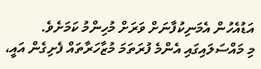އަޑުއެހުން އެމަނިކުފާނަށް ވަރަށް މުހިންމު ކަމަށެވެ.
މި މައްސަލައިގައި އެންމެ ފުރަތަމަ މުޒާހަރާތައް ފެށިގެން އައީ،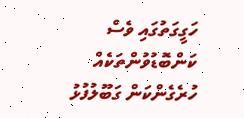ހަގީގަތުގައި ވެސް ކަންބޮޑުވުންތަކެއް ހުރެގެންކަން ގަބޫލުފުޅު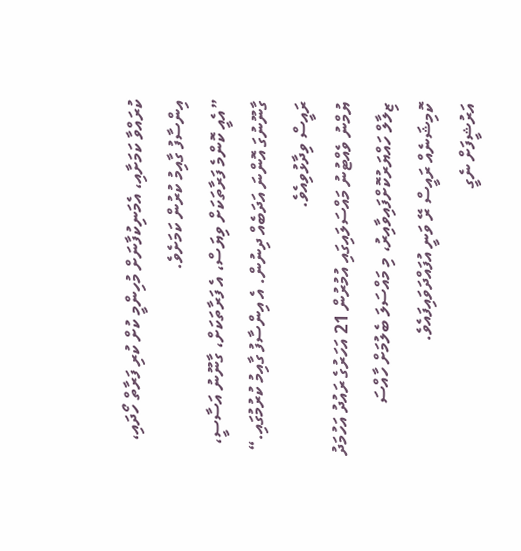ކުރައްވާ ކަމަށާއި، އެމަނިކުފާނަށް މުހިންމީ ކުށް ކުރި ފަރާތް ހޯދައި، އިންސާފު ގާއިމު ކުރުން ކަމަށެވެ.
”އެއީ ކޮންމެ ފަރާތަކަށް ވިޔަސް، އެ ފަރާތަކަށް، ގާނޫނު އަސާސީ، ގާނޫނުގަ އޮންނަ އަދަބެއް ދިނުން. އެ އިންސާފު ގާއިމު ކުރުމުގައި.“ ރައީސް ވިދާޅުވިއެވެ.
ޔުމްނު ވެއްޓުނު މައްސަލައިގައި އުމުރުން 21 އަހަރުގެ ރައުދު އަހުމަދު ޒިލާލް ހައްޔަރުކޮށްފައިވާއިރު، މި މައްސަލަ ބެލުމަށް ހާއްސަ ކޮމިޝަނެއް ރައީސް ރޭ ވަނީ އުފައްދަވައިފައެވެ.
އަރުޝީފަށް ނެގީ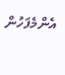އެންމެފަހުން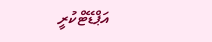އަޕްޑޭޓްކުރީ